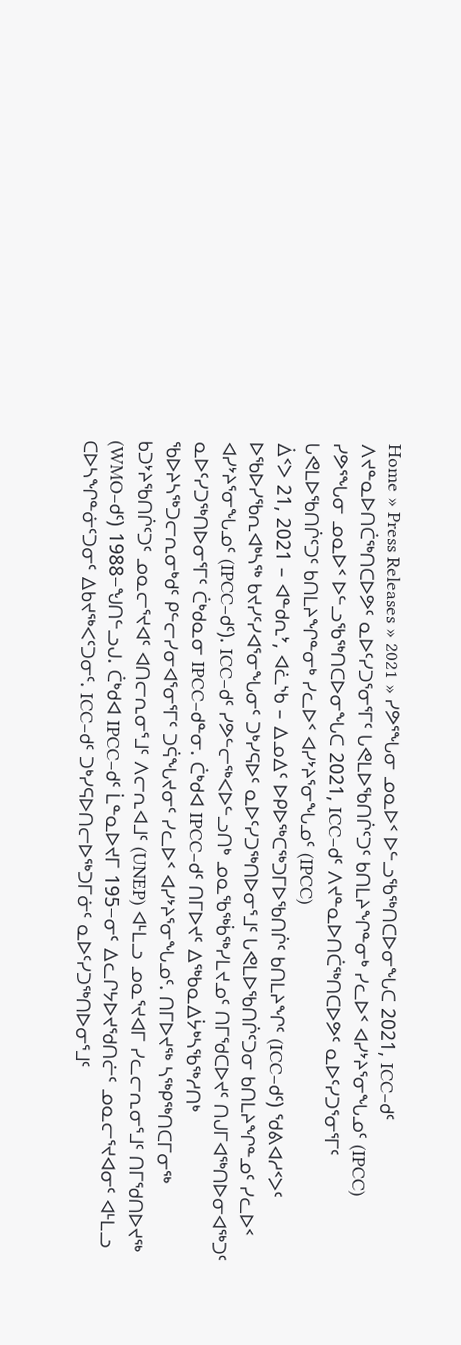Home » Press Releases » 2021 » ᓯᕗᕐᖓᓂ ᓄᓇᐅᑉ ᐅᓪᓗᖃᖅᑎᑕᐅᓂᖓᑕ 2021, ICC−ᑯᑦ ᐱᔪᓐᓇᐅᑎᑖᖅᑎᑕᐅᕗᑦ ᓇᐅᑦᓯᑐᕐᓂᕐᒥᑦ ᒐᕙᒪᐅᖃᑎᒌᑦᑐᑦ ᑲᑎᒪᔨᖏᓐᓂᒃ ᓯᓚᐅᑉ ᐊᓯᔾᔨᕐᓂᖓᓄᑦ (IPCC)
ᓯᕗᕐᖓᓂ ᓄᓇᐅᑉ ᐅᓪᓗᖃᖅᑎᑕᐅᓂᖓᑕ 2021, ICC−ᑯᑦ ᐱᔪᓐᓇᐅᑎᑖᖅᑎᑕᐅᕗᑦ ᓇᐅᑦᓯᑐᕐᓂᕐᒥᑦ ᒐᕙᒪᐅᖃᑎᒌᑦᑐᑦ ᑲᑎᒪᔨᖏᓐᓂᒃ ᓯᓚᐅᑉ ᐊᓯᔾᔨᕐᓂᖓᓄᑦ (IPCC)
ᐄᑉᐳ 21, 2021 – ᐊᓐᑯᕆᔾ, ᐊᓛᔅᑲ – ᐃᓄᐃᑦ ᐅᑭᐅᖅᑕᖅᑐᒥᐅᖃᑎᒌᑦ ᑲᑎᒪᔨᖏᑦ (ICC−ᑯᑦ) ᖁᕕᐊᓱᑉᐳᑦ ᐅᖃᐅᓯᖃᕆᐊᒃᓴᖅ ᑲᔪᓯᑦᓯᐊᕐᓂᖓᓂᑦ ᑐᒃᓯᕋᐅᑦ ᓇᐅᑦᓯᑐᖅᑎᐅᓂᕐᒧᑦ ᒐᕙᒪᐅᖃᑎᒌᑦᑐᓂ ᑲᑎᒪᔨᖏᓐᓄᑦ ᓯᓚᐅᑉ ᐊᓯᔾᔨᕐᓂᖓᓄᑦ (IPCC−ᑯᑦ). ICC−ᑯᑦ ᓯᕗᓪᓕᖅᐸᐅᓪᓗᑎᒃ ᓄᓇᖃᖅᑳᖅᓯᒪᔪᓄᑦ ᑎᒥᖁᑕᐅᔪᑦ ᑎᒍᒥᐊᖅᑎᐅᓂᐊᖅᑐᑦ ᓇᐅᑦᓯᑐᖅᑎᐅᓂᕐᒥᑦ ᑖᒃᑯᓇᓂ IPCC−ᑯᓐᓂ. ᑖᒃᑯᐊ IPCC−ᑯᑦ ᑎᒥᐅᔪᑦ ᐃᖅᑲᓇᐃᔮᒃᓴᖃᖅᓱᑎᒃ ᖃᐅᔨᓴᖅᑐᓕᕆᓂᒃᑯᑦ ᑭᓪᓕᓯᓂᐊᕐᓂᕐᒥᑦ ᑐᕌᖓᔪᓂᑦ ᓯᓚᐅᑉ ᐊᓯᔾᔨᕐᓂᖓᓄᑦ. ᑎᒥᐅᔪᖅ ᓴᖅᑭᖅᑎᑕᒥᓂᖅ ᑲᑐᔾᔨᖃᑎᒌᑦᑐᑦ ᓄᓇᓕᕐᔪᐊᑦ ᐊᑎᓕᕆᓂᕐᒧᑦ ᐱᓕᕆᐊᒧᑦ (UNEP) ᐊᒻᒪᓗ ᓄᓇᕐᔪᐊᒥ ᓯᓚᓕᕆᓂᕐᒧᑦ ᑎᒥᖁᑎᐅᔪᖅ (WMO−ᑯᑦ) 1988−ᖑᑎᓪᓗᒍ. ᑖᒃᑯᐊ IPCC−ᑯᑦ ᒫᓐᓇᐅᔪᒥ 195−ᓂᑦ ᐃᓚᒋᔭᐅᔪᖁᑎᓖᑦ ᓄᓇᓕᕐᔪᐊᓂᑦ ᐊᒻᒪᓗ ᑕᐅᓴᖏᓐᓃᑦᑐᓂᑦ ᐃᑲᔪᖅᐸᑦᑐᓂᑦ. ICC−ᑯᑦ ᑐᒃᓯᕋᐅᑎᓕᐅᖅᑐᒥᓃᑦ ᓇᐅᑦᓯᑐᖅᑎᐅᓂᕐᒧᑦ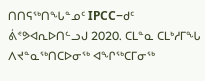ᑎᑎᕋᖅᑎᖓᓐᓄᑦ IPCC−ᑯᑦ ᕖᕝᕗᐊᕆᐅᑎᓪᓗᒍ 2020. ᑕᒪᓐᓇ ᑕᒪᒃᓱᒥᖓ ᐱᔪᓐᓇᖅᑎᑕᐅᓂᖅ ᐊᖏᖅᑕᒥᓂᖅ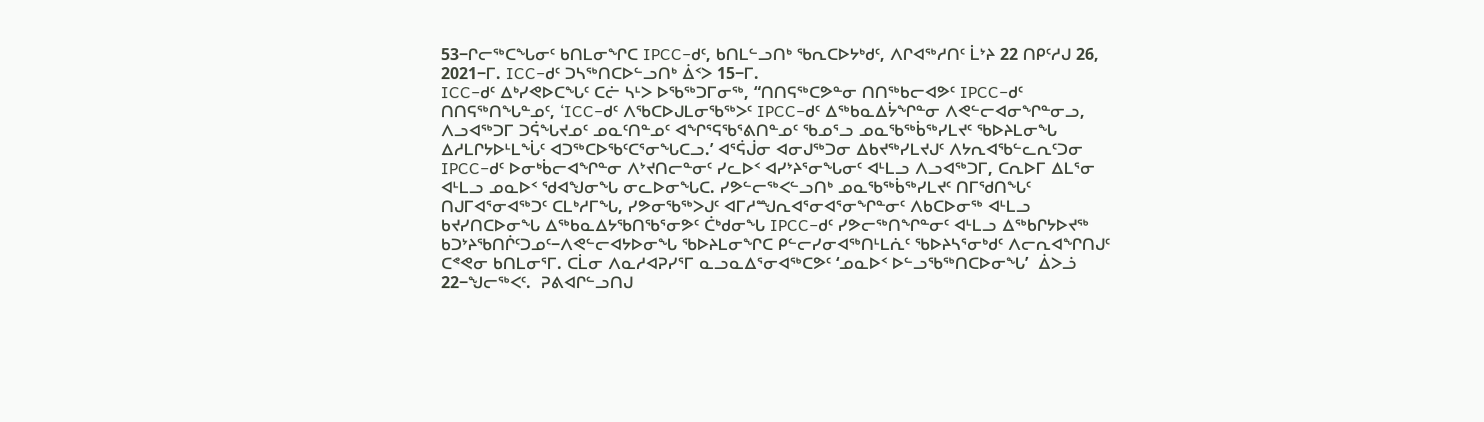53−ᒋᓕᖅᑕᖓᓂᑦ ᑲᑎᒪᓂᖏᑕ IPCC−ᑯᑦ, ᑲᑎᒪᓪᓗᑎᒃ ᖃᕆᑕᐅᔭᒃᑯᑦ, ᐱᒋᐊᖅᓱᑎᑦ ᒫᔾᔨ 22 ᑎᑭᑦᓱᒍ 26, 2021−ᒥ. ICC−ᑯᑦ ᑐᓴᖅᑎᑕᐅᓪᓗᑎᒃ ᐄᑉᐳ 15−ᒥ.
ICC−ᑯᑦ ᐃᒃᓯᕙᐅᑕᖓᑦ ᑕᓖ ᓴᒻᐳ ᐅᖃᖅᑐᒥᓂᖅ, “ᑎᑎᕋᖅᑕᕗᓐᓂ ᑎᑎᖅᑲᓕᐊᕗᑦ IPCC−ᑯᑦ ᑎᑎᕋᖅᑎᖓᓐᓄᑦ, ‘ICC−ᑯᑦ ᐱᖃᑕᐅᒍᒪᓂᖃᖅᐳᑦ IPCC−ᑯᑦ ᐃᖅᑲᓇᐃᔮᖏᓐᓂ ᐱᕙᓪᓕᐊᓂᖏᓐᓂᓗ, ᐱᓗᐊᖅᑐᒥ ᑐᕌᖓᔪᓄᑦ ᓄᓇᑦᑎᓐᓄᑦ ᐊᖏᕐᕋᖃᕐᕕᑎᓐᓄᑦ ᖃᓄᕐᓗ ᓄᓇᖃᖅᑳᖅᓯᒪᔪᑦ ᖃᐅᔨᒪᓂᖓ ᐃᓱᒪᒋᔭᐅᒻᒪᖔᑦ ᐊᑐᖅᑕᐅᖃᑦᑕᕐᓂᖓᑕᓗ.’ ᐊᕐᕌᒎᓂ ᐊᓂᒍᖅᑐᓂ ᐃᑲᔪᖅᓯᒪᔪᒍᑦ ᐱᔭᕆᐊᖃᓪᓚᕆᑦᑐᓂ IPCC−ᑯᑦ ᐅᓂᒃᑳᓕᐊᖏᓐᓂ ᐱᔾᔪᑎᓕᓐᓂᑦ ᓯᓚᐅᑉ ᐊᓯᔾᔨᕐᓂᖓᓂᑦ ᐊᒻᒪᓗ ᐱᓗᐊᖅᑐᒥ, ᑕᕆᐅᒥ ᐃᒪᕐᓂ ᐊᒻᒪᓗ ᓄᓇᐅᑉ ᖁᐊᖑᓂᖓ ᓂᓚᐅᓂᖓᑕ. ᓯᕗᓪᓕᖅᐸᓪᓗᑎᒃ ᓄᓇᖃᖅᑳᖅᓯᒪᔪᑦ ᑎᒥᖁᑎᖓᑦ ᑎᒍᒥᐊᕐᓂᐊᖅᑐᑦ ᑕᒪᒃᓱᒥᖓ, ᓯᕗᓂᖃᖅᐳᒍᑦ ᐊᒥᓱᙳᕆᐊᕐᓂᐊᕐᓂᖏᓐᓂᑦ ᐱᑲᑕᐅᓂᖅ ᐊᒻᒪᓗ ᑲᔪᓯᑎᑕᐅᓂᖓ ᐃᖅᑲᓇᐃᔭᖃᑎᖃᕐᓂᕗᑦ ᑖᒃᑯᓂᖓ IPCC−ᑯᑦ ᓯᕗᓕᖅᑎᖏᓐᓂᑦ ᐊᒻᒪᓗ ᐃᖅᑲᒋᔭᐅᔪᖅ ᑲᑐᔾᔨᖃᑎᒌᑦᑐᓄᑦ−ᐱᕙᓪᓕᐊᔭᐅᓂᖓ ᖃᐅᔨᒪᓂᖏᑕ ᑭᓪᓕᓯᓂᐊᖅᑎᒻᒪᕇᑦ ᖃᐅᔨᓴᕐᓂᒃᑯᑦ ᐱᓕᕆᐊᖏᑎᒍᑦ ᑕᕝᕙᓂ ᑲᑎᒪᓂᕐᒥ. ᑕᒫᓂ ᐱᓇᓱᐊᕈᓯᕐᒥ ᓇᓗᓇᐃᕐᓂᐊᖅᑕᕗᑦ ‘ᓄᓇᐅᑉ ᐅᓪᓗᖃᖅᑎᑕᐅᓂᖓ’  ᐄᐳᓘ 22−ᖑᓕᖅᐸᑦ.  ᕈᕕᐊᒋᓪᓗᑎᒍ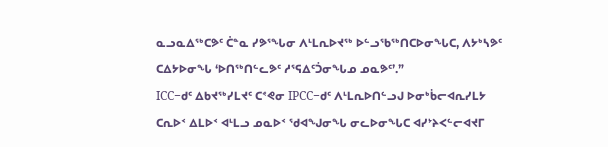ᓇᓗᓇᐃᖅᑕᕗᑦ ᑖᓐᓇ ᓯᕗᕐᖓᓂ ᐱᒻᒪᕆᐅᔪᖅ ᐅᓪᓗᖃᖅᑎᑕᐅᓂᖓᑕ, ᐱᔭᒃᓴᕗᑦ ᑕᐃᔭᐅᓂᖓ ‘ᐅᑎᖅᑎᓪᓚᕗᑦ ᓱᕐᕋᐃᑦᑑᓂᖓᓄ ᓄᓇᕗᑦ’.”
ICC−ᑯᑦ ᐃᑲᔪᖅᓯᒪᔪᑦ ᑕᕝᕙᓂ IPCC−ᑯᑦ ᐱᒻᒪᕆᐅᑎᓪᓗᒍ ᐅᓂᒃᑳᓕᐊᕆᓯᒪᔭ ᑕᕆᐅᑉ ᐃᒪᐅᑉ ᐊᒻᒪᓗ ᓄᓇᐅᑉ ᖁᐊᖑᓂᖓ ᓂᓚᐅᓂᖓᑕ ᐊᓯᔾᔨᐸᓪᓕᐊᔪᒥ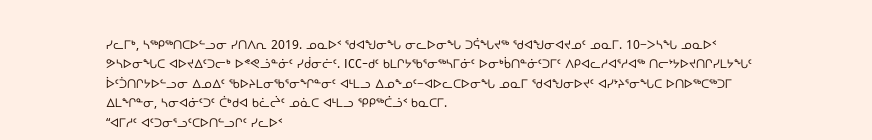ᓯᓚᒥᒃ, ᓴᖅᑭᖅᑎᑕᐅᓪᓗᓂ ᓯᑎᐱᕆ 2019. ᓄᓇᐅᑉ ᖁᐊᖑᓂᖓ ᓂᓚᐅᓂᖓ ᑐᕌᖓᔪᖅ ᖁᐊᖑᓂᐊᔪᓄᑦ ᓄᓇᒥ. 10−ᐳᓴᖓ ᓄᓇᐅᑉ ᕗᓴᐅᓂᖓᑕ ᐊᐅᔪᐃᑦᑐᓕᒃ ᐅᕝᕙᓘᓐᓃᑦ ᓯᑰᓂᓖᑦ. ICC−ᑯᑦ ᑲᒪᒋᔭᖃᕐᓂᖅᓴᒥᓃᑦ ᐅᓂᒃᑳᑎᓐᓃᑦᑐᒥᑦ ᐱᑭᐊᓚᓱᐊᕐᓱᐊᖅ ᑎᓕᔾᔭᐅᔪᑎᒋᓯᒪᔭᖓᑦ ᐆᑦᑑᑎᒋᔭᐅᓪᓗᓂ ᐃᓄᐃᑦ ᖃᐅᔨᒪᓂᖃᕐᓂᖏᓐᓂᑦ ᐊᒻᒪᓗ ᐃᓄᖕᓄᑦ−ᐊᐅᓚᑕᐅᓂᖓ ᓄᓇᒥ ᖁᐊᖑᓂᐅᔪᑦ ᐊᓯᔾᔨᕐᓂᖓᑕ ᐅᑎᐅᖅᑕᖅᑐᒥ ᐃᒪᖏᓐᓂ, ᓴᓂᐊᓃᑦᑐᑦ ᑖᒃᑯᐊ ᑲᓛᖡᑦ ᓄᓈᑕ ᐊᒻᒪᓗ ᕿᑭᖅᑖᓘᑉ ᑲᓇᑕᒥ.
“ᐊᒥᓱᑦ ᐊᑦᑐᓂᕐᓗᑦᑕᐅᑎᓪᓗᒋᑦ ᓯᓚᐅᑉ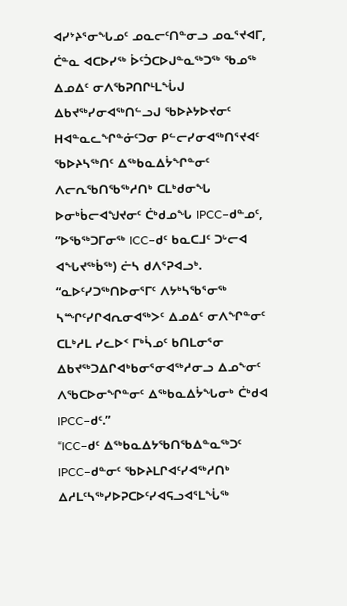ᐊᓯᔾᔨᕐᓂᖓᓄᑦ ᓄᓇᓕᑦᑎᓐᓂᓗ ᓄᓇᕐᔪᐊᒥ, ᑖᓐᓇ ᐊᑕᐅᓯᖅ ᐆᑦᑑᑕᐅᒍᓐᓇᖅᑐᖅ ᖃᓄᖅ ᐃᓄᐃᑦ ᓂᐱᖃᕈᑎᒋᒻᒪᖔᒍ ᐃᑲᔪᖅᓯᓂᐊᖅᑎᓪᓗᒍ ᖃᐅᔨᔭᐅᔪᓂᑦ ᕼᐊᓐᓇᓚᖏᓐᓃᑦᑐᓂ ᑭᓪᓕᓯᓂᐊᖅᑎᕐᔪᐊᑦ ᖃᐅᔨᓴᖅᑎᑦ ᐃᖅᑲᓇᐃᔮᖏᓐᓂᑦ ᐱᓕᕆᖃᑎᖃᖅᓱᑎᒃ ᑕᒪᒃᑯᓂᖓ ᐅᓂᒃᑳᓕᐊᖑᔪᓂᑦ ᑖᒃᑯᓄᖓ IPCC−ᑯᓐᓄᑦ, ”ᐅᖃᖅᑐᒥᓂᖅ ICC−ᑯᑦ ᑲᓇᑕᒧᑦ ᑐᒡᓕᐊ ᐊᖓᔪᖅᑳᖅ) ᓖᓴ ᑯᐱᕐᕈᐊᓗᒃ. “ᓇᐅᑦᓯᑐᖅᑎᐅᓂᕐᒥᑦ ᐱᔭᒃᓴᖃᕐᓂᖅ ᓴᙱᑦᓯᒋᐊᕆᓂᐊᖅᐳᑦ ᐃᓄᐃᑦ ᓂᐱᖏᓐᓂᑦ ᑕᒪᒃᓱᒪ ᓯᓚᐅᑉ ᒥᒃᓵᓄᑦ ᑲᑎᒪᓂᕐᓂ ᐃᑲᔪᖅᑐᐃᒋᐊᒃᑲᓂᕐᓂᐊᖅᓱᓂᓗ ᐃᓄᖕᓂᑦ ᐱᖃᑕᐅᓂᖏᓐᓂᑦ ᐃᖅᑲᓇᐃᔮᖓᓂᒃ ᑖᒃᑯᐊ IPCC−ᑯᑦ.”
“ICC−ᑯᑦ ᐃᖅᑲᓇᐃᔭᖃᑎᖃᐃᓐᓇᖅᑐᑦ IPCC−ᑯᓐᓂᑦ ᖃᐅᔨᒪᒋᐊᑦᓯᐊᖅᓱᑎᒃ ᐃᓱᒪᑦᓴᖅᓯᐅᕈᑕᐅᑦᓯᐊᕋᓗᐊᕐᒪᖔᖅ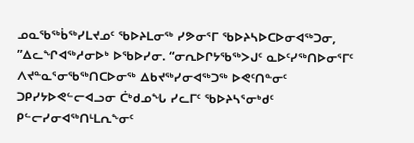ᓄᓇᖃᖅᑳᖅᓯᒪᔪᓄᑦ ᖃᐅᔨᒪᓂᖅ ᓯᕗᓂᕐᒥ ᖃᐅᔨᓴᐅᑕᐅᓂᐊᖅᑐᓂ, ”ᐃᓚᖏᐊᖅᓱᓂᐅᒃ ᐅᖃᐅᓯᓂ. “ᓂᕆᐅᒋᔭᖃᖅᐳᒍᑦ ᓇᐅᑦᓯᖅᑎᐅᓂᕐᒥᑦ ᐱᔪᓐᓇᕐᓂᖃᖅᑎᑕᐅᓂᖅ ᐃᑲᔪᖅᓯᓂᐊᖅᑐᖅ ᐅᕙᑦᑎᓐᓂᑦ ᑐᑭᓯᔭᐅᕙᓪᓕᐊᓗᓂ ᑖᒃᑯᓄᖓ ᓯᓚᒥᑦ ᖃᐅᔨᓴᕐᓂᒃᑯᑦ ᑭᓪᓕᓯᓂᐊᖅᑎᒻᒪᕆᖕᓂᑦ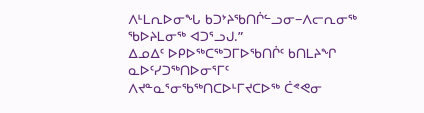ᐱᒻᒪᕆᐅᓂᖓ ᑲᑐᔾᔨᖃᑎᒌᓪᓗᓂ−ᐱᓕᕆᓂᖅ ᖃᐅᔨᒪᓂᖅ ᐊᑐᕐᓗᒍ.”
ᐃᓄᐃᑦ ᐅᑭᐅᖅᑕᖅᑐᒥᐅᖃᑎᒌᑦ ᑲᑎᒪᔨᖏ ᓇᐅᑦᓯᑐᖅᑎᐅᓂᕐᒥᑦ ᐱᔪᓐᓇᕐᓂᖃᖅᑎᑕᐅᒻᒥᔪᑕᐅᖅ ᑖᕝᕙᓂ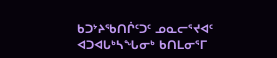ᑲᑐᔾᔨᖃᑎᒌᑦᑐᑦ ᓄᓇᓕᕐᔪᐊᑦ ᐊᑐᐊᒐᒃᓴᖓᓂᒃ ᑲᑎᒪᓂᕐᒥ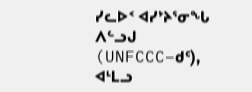ᓯᓚᐅᑉ ᐊᓯᔾᔨᕐᓂᖓ ᐱᓪᓗᒍ (UNFCCC−ᑯᑦ), ᐊᒻᒪᓗ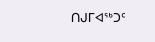ᑎᒍᒥᐊᖅᑐᑦ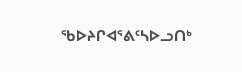ᖃᐅᔨᒋᐊᕐᕕᑦᓴᐅᓗᑎᒃ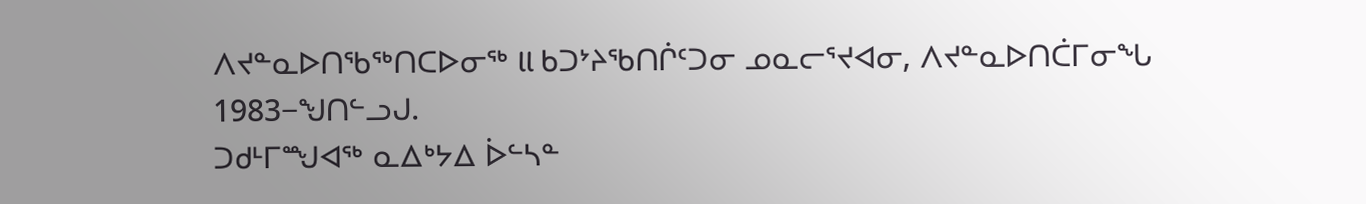ᐱᔪᓐᓇᐅᑎᖃᖅᑎᑕᐅᓂᖅ ll ᑲᑐᔾᔨᖃᑎᒌᑦᑐᓂ ᓄᓇᓕᕐᔪᐊᓂ, ᐱᔪᓐᓇᐅᑎᑖᒥᓂᖓ 1983−ᖑᑎᓪᓗᒍ.
ᑐᑯᒻᒥᙳᐊᖅ ᓇᐃᒃᔭᐃ ᐆᓪᓴᓐ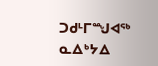ᑐᑯᒻᒥᙳᐊᖅ ᓇᐃᒃᔭᐃ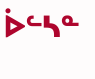ᐆᓪᓴᓐ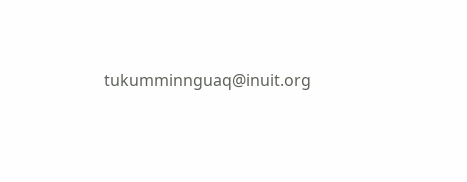tukumminnguaq@inuit.org